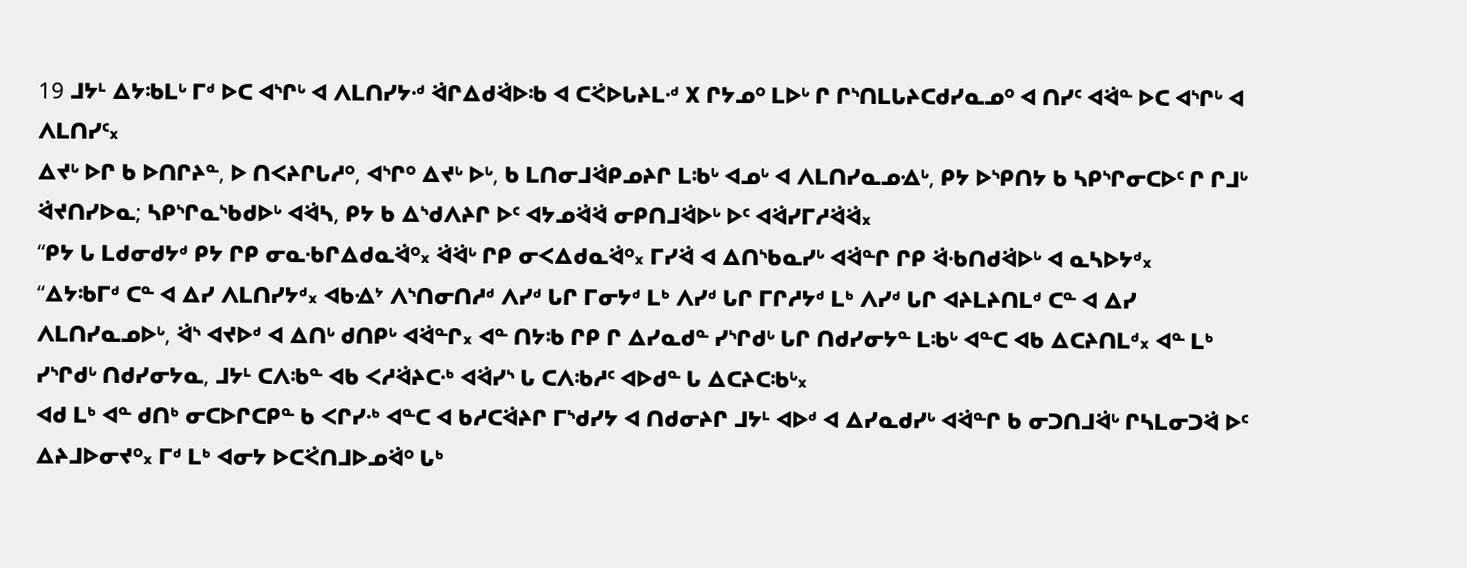19 ᒧᔭᒻ ᐃᔭᒂᒪᒡ ᒥᒄ ᐅᑕ ᐊᔅᒋᒡ ᐊ ᐱᒪᑎᓯᔭᐧᒄ ᐛᒋᐃᑯᐛᐅᒂ ᐊ ᑕᑈᐅᒐᔨᒪᐧᒄ ᙭ ᒋᔭᓄᐤ ᒪᐅᒡ ᒋ ᒋᔅᑎᒪᒐᔨᑕᑯᓯᓇᓄᐤ ᐊ ᑎᓯᑦ ᐊᐛᓐ ᐅᑕ ᐊᔅᒋᒡ ᐊ ᐱᒪᑎᓯᑦ᙮
ᐃᔪᒡ ᐅᒋ ᑲ ᐅᑎᒋᔨᓐ, ᐅ ᑎᐸᔨᒋᒐᓱᐤ, ᐊᔅᒋᐤ ᐃᔪᒡ ᐅᒡ, ᑲ ᒪᑎᓂᒧᐛᑭᓄᔨᒋ ᒪᒂᒡ ᐊᓄᒡ ᐊ ᐱᒪᑎᓯᓇᓄᐎᒡ, ᑭᔭ ᐅᔅᑭᑎᔭ ᑲ ᓴᑭᔅᒋᓂᑕᐅᑦ ᒋ ᒋᒧᒡ ᐛᔪᑎᓯᐅᓇ; ᓴᑭᔅᒋᓇᔅᑲᑯᐅᒡ ᐊᐛᓴ, ᑭᔭ ᑲ ᐃᔅᑯᐱᔨᒋ ᐅᑦ ᐊᔭᓄᐛᐛ ᓂᑭᑎᒧᐛᐅᒡ ᐅᑦ ᐊᐛᓯᒥᓱᐛᐛ᙮
“ᑭᔭ ᒐ ᒪᑯᓂᑯᔭᒄ ᑭᔭ ᒋᑭ ᓂᓇᐧᑲᒋᐃᑯᓇᐛᐤ᙮ ᐛᐛᒡ ᒋᑭ ᓂᐸᐃᑯᓇᐛᐤ᙮ ᒥᓯᐛ ᐊ ᐃᑎᔅᑲᓇᓯᒡ ᐊᐛᓐᒋ ᒋᑭ ᐛᐧᑲᑎᑯᐛᐅᒡ ᐊ ᓇᓴᐅᔭᒄ᙮
“ᐃᔭᒂᒥᒄ ᑕᓐ ᐊ ᐃᓯ ᐱᒪᑎᓯᔭᒄ᙮ ᐊᑲᐎᔾ ᐱᔅᑎᓂᑎᓱᒄ ᐱᓯᒄ ᒐᒋ ᒥᓂᔭᒄ ᒪᒃ ᐱᓯᒄ ᒐᒋ ᒥᒋᓱᔭᒄ ᒪᒃ ᐱᓯᒄ ᒐᒋ ᐊᔨᒪᔨᑎᒪᒄ ᑕᓐ ᐊ ᐃᓯ ᐱᒪᑎᓯᓇᓄᐅᒡ, ᐛᔅ ᐊᔪᐅᒄ ᐊ ᐃᑎᒡ ᑯᑎᑭᒡ ᐊᐛᓐᒋ᙮ ᐊᓐ ᑎᔭᒂ ᒋᑭ ᒋ ᐃᓯᓇᑯᓐ ᓯᔅᒋᑯᒡ ᒐᒋ ᑎᑯᓯᓂᔭᓐ ᒪᒂᒡ ᐊᓐᑕ ᐊᑲ ᐃᑕᔨᑎᒪᒄ᙮ ᐊᓐ ᒪᒃ ᓯᔅᒋᑯᒡ ᑎᑯᓯᓂᔭᓇ, ᒧᔭᒻ ᑕᐱᒂᓐ ᐊᑲ ᐸᓱᐛᔨᑕᐧᒃ ᐊᐛᓯᔅ ᒐ ᑕᐱᒂᓱᑦ ᐊᐅᑯᓐ ᒐ ᐃᑕᔨᑕᒂᒡ᙮
ᐊᑯ ᒪᒃ ᐊᓐ ᑯᑎᒃ ᓂᑕᐅᒋᑕᑭᓐ ᑲ ᐸᒋᓯᐧᒃ ᐊᓐᑕ ᐊ ᑲᓱᑕᐛᔨᒋ ᒥᔅᑯᓯᔭ ᐊ ᑎᑯᓂᔨᒋ ᒧᔭᒻ ᐊᐅᒄ ᐊ ᐃᓯᓇᑯᓯᒡ ᐊᐛᓐᒋ ᑲ ᓂᑐᑎᒧᐛᒡ ᒋᓴᒪᓂᑐᐛ ᐅᑦ ᐃᔨᒧᐅᓂᔪᐤ᙮ ᒥᒄ ᒪᒃ ᐊᓂᔭ ᐅᑕᑈᑎᒧᐅᓄᐛᐤ ᒐᒃ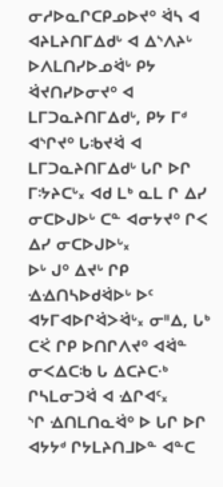ᓂᓱᐅᓇᒋᑕᑭᓄᐅᔪᐤ ᐛᓴ ᐊ ᐊᔨᒪᔨᑎᒥᐃᑯᒡ ᐊ ᐃᔅᐱᔨᒡ ᐅᐱᒪᑎᓯᐅᓄᐛᒡ ᑭᔭ ᐛᔪᑎᓯᐅᓂᔪᐤ ᐊ ᒪᒥᑐᓇᔨᑎᒥᐃᑯᒡ, ᑭᔭ ᒥᒄ ᐊᔅᒋᔪᐤ ᒐᒂᔪᐛ ᐊ ᒪᒥᑐᓇᔨᑎᒥᐃᑯᒡ ᒐᒋ ᐅᒋ ᒥᔽᔨᑕᒡ᙮ ᐊᑯ ᒪᒃ ᓇᒪ ᒋ ᐃᓯ ᓂᑕᐅᒍᐅᒡ ᑕᓐ ᐊᓂᔭᔪᐤ ᒋᐸ ᐃᓯ ᓂᑕᐅᒍᐅᒡ᙮
ᐅᒡ ᒍᐤ ᐃᔪᒡ ᒋᑭ ᐎᐎᑎᓴᐅᑯᐛᐅᒡ ᐅᑦ ᐊᔭᒥᐊᐅᒋᐛᐳᐛᒡ᙮ ᓂᐦᐃ, ᒐᒃ ᑕᑈ ᒋᑭ ᐅᑎᒋᐱᔪᐤ ᐊᐛᓐ ᓂᐸᐃᑕᒂ ᒐ ᐃᑕᔨᑕᐧᒃ ᒋᓴᒪᓂᑐᐛ ᐊ ᐎᒋᐊᑦ᙮
ᔅᒋ ᐎᑎᒪᑎᓇᐛᐤ ᐅ ᒐᒋ ᐅᒋ ᐊᔭᔭᒄ ᒋᔭᒪᔨᑎᒧᐅᓐ ᐊᓐᑕ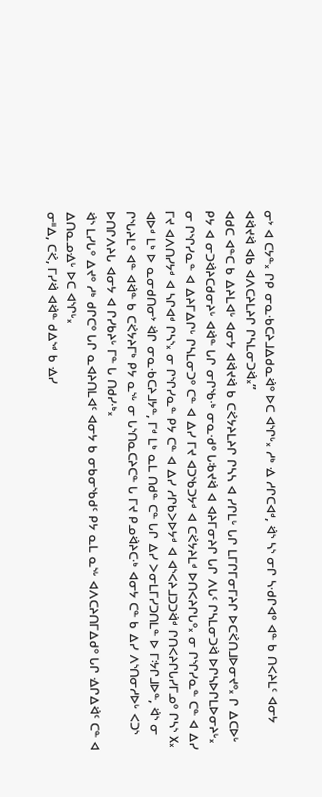ᓂᔾ ᐊ ᑕᔭᓐ᙮ ᒋᑭ ᓂᓇᐧᑲᑕᔨᒧᐃᑯᓇᐛᐤ ᐅᑕ ᐊᔅᒋᒡ᙮ ᓱᒃ ᐎ ᓱᒋᑕᐊᒄ, ᐛᔅ ᓴᔅ ᓂᒋ ᓴᐧᑯᒋᐊᐤ ᐊᓐ ᑲ ᑎᐸᔨᒪᑦ ᐊᓂᔭ ᐊᐛᔪᐛ ᐊᑲ ᐊᐱᑕᔨᒪᔨᒋ ᒋᓴᒪᓂᑐᐛ᙮”
ᐊᑯᑕ ᐊᓐᑕ ᑲ ᐃᔨᒪᐊᒡ ᐊᓂᔭ ᐊᐛᔪᐛ ᑲ ᑕᑈᔭᔨᒪᔨᒋ ᒋᓴᓴ ᐊ ᓯᒋᒪᒡ ᒐᒋ ᒪᒥᒋᒥᓂᒥᔨᒋ ᐅᑕᑈᑎᒧᐅᓂᔪᐤ᙮ ᒋ ᐃᑕᐅᒡ ᑭᔭ ᐊ ᓂᑐᐛᔨᑕᑯᓂᔨᒡ ᐊᐛᓐ ᒐᒋ ᓂᒋᔅᑲᐧᒃ ᓂᓇᐧᑯᐤ ᒐᒂᔪᐛ ᐊ ᐊᔨᒥᓂᔨᒋ ᒐᒋ ᐱᒐᑦ ᒋᓴᒪᓂᑐᐛ ᐅᒋᓴᐅᒋᒪᐅᓂᔨᒡ᙮
ᓂ ᒋᔅᒋᓯᓇᓐ ᐊ ᐃᔨᒥᐃᒋᒡ ᒋᓴᒪᓂᑐᐤ ᑕᓐ ᐊ ᐃᓯ ᒥᔪ ᐊᑐᔅᑲᑐᔭᒄ ᐊ ᑕᑈᔭᔨᒪᒄ ᐅᑎᐸᔨᒋᒐᐤ᙮ ᓂ ᒋᔅᒋᓯᓇᓐ ᑕᓐ ᐊ ᐃᓯ ᒥᔪ ᐊᐱᑎᓯᔭᒄ ᐊ ᓴᒋᐊᒄ ᒋᓴᔅ᙮ ᓂ ᒋᔅᒋᓯᓇᓐ ᑭᔭ ᑕᓐ ᐊ ᐃᓯ ᓱᒋᑲᐳᐅᔭᒄ ᐊ ᐊᔅᐸᔨᒧᑐᑐᐛᒄ ᒋᑎᐸᔨᒋᒐᓯᒥᓄᐤ ᒋᓴᔅ ᙭᙮
ᐊᐅᒄ ᒪᒃ ᐅ ᓇᓂᑯᑎᓂᔾ ᐛᒋ ᓂᓇᐧᑲᑕᔨᒧᔭᓐ, ᒥᒄ ᒪᒃ ᓇᒪ ᑎᑯᓐ ᑕᓐ ᒐᒋ ᐃᓯ ᐳᓂᒪᒥᓯᑐᑎᒪᓐ ᐅ ᒥᔽᒋᒧᐅᓐ, ᐛᔅ ᓂ ᒋᔅᒐᔨᒪᐤ ᐊᓐ ᐊᐛᓐ ᑲ ᑕᑈᔭᔨᒥᒃ ᑭᔭ ᓇᔅᒡ ᓂ ᒐᔅᑎᓇᑕᔨᑕᓐ ᒐ ᒥᔪ ᑭᓄᐛᔨᑕᐧᒃ ᐊᓂᔭ ᑕᓐ ᑲ ᐃᓯ ᐱᔅᑎᓂᓱᐅᒡ ᐸᑐᔅ ᐅᑎᒋᐱᔨᒐ ᐊᓂᔭ ᐊ ᒋᓯᑲᔨᒡ ᒥᓐ ᒐ ᑎᑯᓯᐧᒃ᙮
ᐛᔅ ᒪᓯᒐᐤ ᐃᔪᐤ ᓱᒃ ᑯᒋᑕᐤ ᒐᒋ ᓇᐊᔨᑎᒪᐊᑦ ᐊᓂᔭ ᑲ ᓂᑲᓂᔅᑲᑯᑦ ᑭᔭ ᓇᒪ ᓇᔅᒡ ᐊᐱᑕᔨᑎᒥᐃᑯᐤ ᒐᒋ ᐎᒋᐃᐛᑦ ᑕᓐ ᐊ ᐃᑎᓇᓄᐎᒡ ᐅᑕ ᐊᔅᒋᒡ᙮
ᓂᐦᐃ, ᑕᑈ, ᒥᓯᐛ ᐊᐛᓐ ᑯᐃᔅᒄ ᑲ ᐎᓯ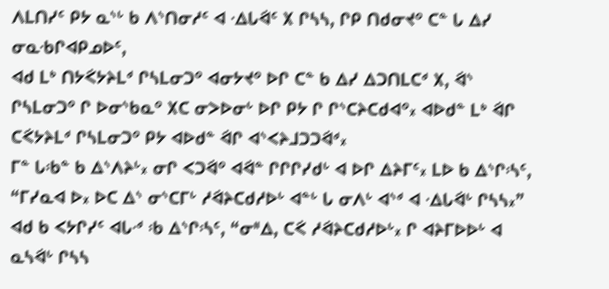ᐱᒪᑎᓯᑦ ᑭᔭ ᓇᔅᒡ ᑲ ᐱᔅᑎᓂᓱᑦ ᐊ ᐎᒐᐛᑦ ᙭ ᒋᓴᓴ, ᒋᑭ ᑎᑯᓂᔪᐤ ᑕᓐ ᒐ ᐃᓯ ᓂᓇᐧᑲᒋᐊᑭᓄᐅᑦ,
ᐊᑯ ᒪᒃ ᑎᔭᑈᔭᔨᒪᒄ ᒋᓴᒪᓂᑐᐤ ᐊᓂᔭᔪᐤ ᐅᒋ ᑕᓐ ᑲ ᐃᓯ ᐃᑐᑎᒪᑕᒄ ᙭, ᐛᔅ ᒋᓴᒪᓂᑐᐤ ᒋ ᐅᓂᔅᑲᓇᐤ ᙭ᑕ ᓂᐳᐅᓂᒡ ᐅᒋ ᑭᔭ ᒋ ᒋᔅᑕᔨᑕᑯᐊᐤ᙮ ᐊᐅᑯᓐ ᒪᒃ ᐛᒋ ᑕᑈᔭᔨᒪᒄ ᒋᓴᒪᓂᑐᐤ ᑭᔭ ᐊᐅᑯᓐ ᐛᒋ ᐊᔅᐸᔨᒧᑐᑐᐛᒄ᙮
ᒥᓐ ᒐᒂᓐ ᑲ ᐃᔅᐱᔨᒡ᙮ ᓂᒋ ᐸᑐᐛᐤ ᐊᐛᓐ ᒋᒋᒋᓯᑯᒡ ᐊ ᐅᒋ ᐃᔨᒥᑦ᙮ ᒪᐅ ᑲ ᐃᔅᒋᔄᑦ, “ᒥᓯᓇᐊ ᐅ᙮ ᐅᑕ ᐃᔅ ᓂᔅᑕᒥᒡ ᓱᐛᔨᑕᑯᓱᐅᒡ ᐊᓐᒡ ᒐ ᓂᐱᒡ ᐊᔅᒄ ᐊ ᐎᒐᐛᒡ ᒋᓴᓴ᙮” ᐊᑯ ᑲ ᐸᔭᒋᓯᑦ ᐊᒐᐧᒄ ᒂ ᐃᔅᒋᔄᑦ, “ᓂᐦᐃ, ᑕᑈ ᓱᐛᔨᑕᑯᓱᐅᒡ᙮ ᒋ ᐊᔨᒥᐅᐅᒡ ᐊ ᓇᓴᐛᒡ ᒋᓴᓴ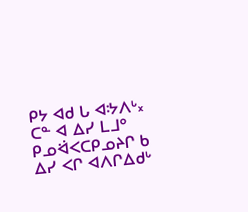ᑭᔭ ᐊᑯ ᒐ ᐊᔽᐱᒡ᙮ ᑕᓐ ᐊ ᐃᓯ ᒪᒧᐤ ᑭᓄᐛᐸᑕᑭᓄᔨᒋ ᑲ ᐃᓯ ᐸᒋ ᐊᐱᒋᐃᑯᒡ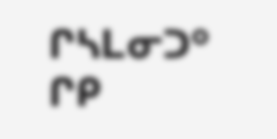ᒋᓴᒪᓂᑐᐤ ᒋᑭ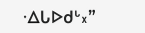ᐎᒐᐅᑯᒡ᙮”